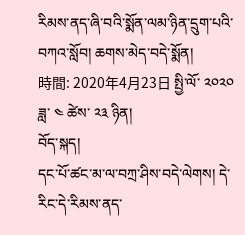རིམས་ནད་ཞི་བའི་སྨོན་ལམ་ཉིན་དྲུག་པའི་བཀའ་སློབ། ཆགས་མེད་བདེ་སྨོན།
時間: 2020年4月23日 སྤྱི་ལོ་ ༢༠༢༠ ཟླ་ ༤ ཚེས་ ༢༣ ཉིན།
བོད་སྐད།
དང་པོ་ཚང་མ་ལ་བཀྲ་ཤིས་བདེ་ལེགས། དེ་རིང་དེ་རིམས་ནད་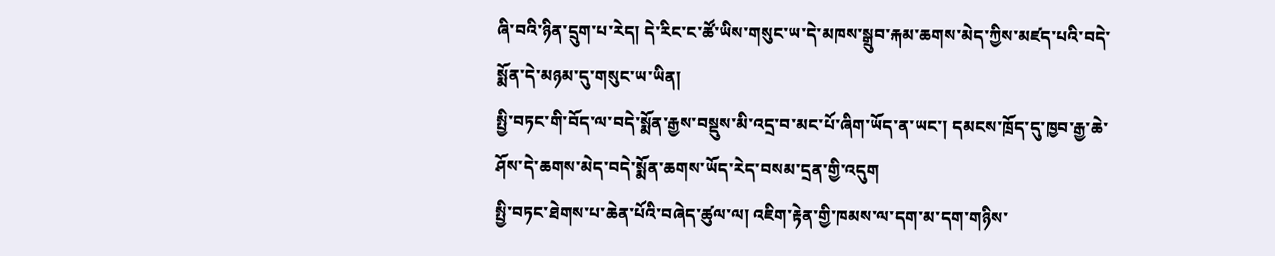ཞི་བའི་ཉིན་དྲུག་པ་རེད། དེ་རིང་ང་ཚོ་ཡིས་གསུང་ཡ་དེ་མཁས་སྒྲུབ་རྐམ་ཆགས་མེད་ཀྱིས་མཛད་པའི་བདེ་སྨོན་དེ་མཉམ་དུ་གསུང་ཡ་ཡིན།
སྤྱི་བཏང་གི་བོད་ལ་བདེ་སྨོན་རྒྱས་བསྡུས་མི་འདྲ་བ་མང་པོ་ཞིག་ཡོད་ན་ཡང་། དམངས་ཁྲོད་དུ་ཁྱབ་རྒྱ་ཆེ་ཤོས་དེ་ཆགས་མེད་བདེ་སྨོན་ཆགས་ཡོད་རེད་བསམ་དྲན་གྱི་འདུག
སྤྱི་བཏང་ཐེགས་པ་ཆེན་པོའི་བཞེད་ཚུལ་ལ། འཇིག་རྟེན་གྱི་ཁམས་ལ་དག་མ་དག་གཉིས་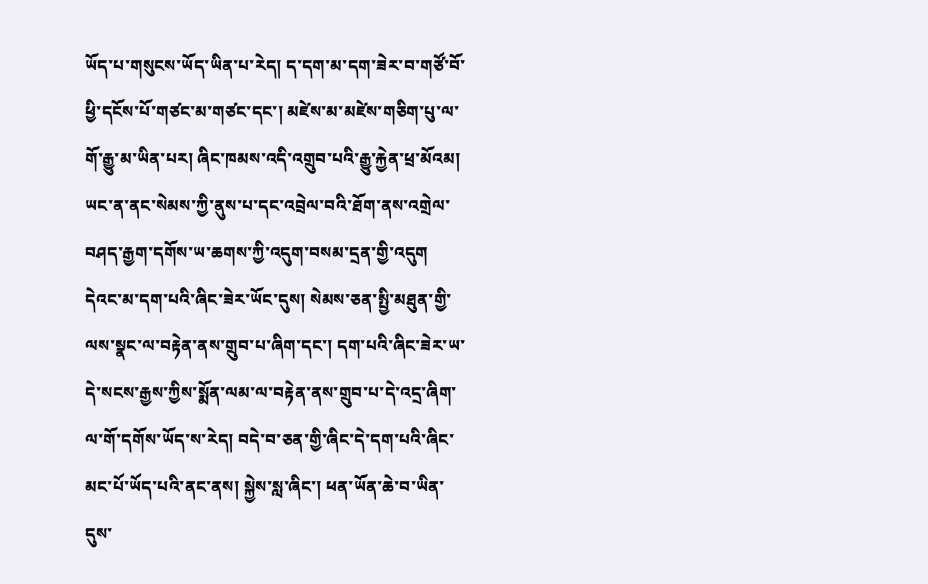ཡོད་པ་གསུངས་ཡོད་ཡིན་པ་རེད། ད་དག་མ་དག་ཟེར་བ་གཙོ་བོ་ཕྱི་དངོས་པོ་གཙང་མ་གཙང་དང་། མཛེས་མ་མཛེས་གཅིག་པུ་ལ་གོ་རྒྱུ་མ་ཡིན་པར། ཞིང་ཁམས་འདི་འགྲུབ་པའི་རྒྱུ་རྐྱེན་ཕྲ་མོའམ། ཡང་ན་ནང་སེམས་ཀྱི་ནུས་པ་དང་འབྲེལ་བའི་ཐོག་ནས་འགྲེལ་བཤད་རྒྱག་དགོས་ཡ་ཆགས་ཀྱི་འདུག་བསམ་དྲན་གྱི་འདུག
དེའང་མ་དག་པའི་ཞིང་ཟེར་ཡོང་དུས། སེམས་ཅན་སྤྱི་མཐུན་གྱི་ལས་སྣང་ལ་བརྟེན་ནས་གྲུབ་པ་ཞིག་དང་། དག་པའི་ཞིང་ཟེར་ཡ་དེ་སངས་རྒྱས་ཀྱིས་སྨོན་ལམ་ལ་བརྟེན་ནས་གྲུབ་པ་དེ་འདྲ་ཞིག་ལ་གོ་དགོས་ཡོད་ས་རེད། བདེ་བ་ཅན་གྱི་ཞིང་དེ་དག་པའི་ཞིང་མང་པོ་ཡོད་པའི་ནང་ནས། སྐྱེས་སླ་ཞིང་། ཕན་ཡོན་ཆེ་བ་ཡིན་དུས་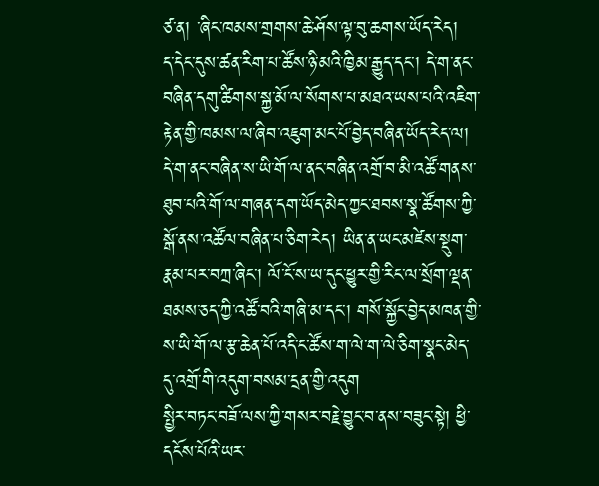ཙ་ན། ་ཞིང་ཁམས་གྲགས་ཆེ་ཤོས་ལྟ་བུ་ཆགས་ཡོད་རེད།
ད་དེང་དུས་ཚན་རིག་པ་ཚོས་ཉི་མའི་ཁྱིམ་རྒྱུད་དང་། དེ་ག་ནང་བཞིན་དགུ་ཚིགས་སྐྱ་མོ་ལ་སོགས་པ་མཐའ་ཡས་པའི་འཇིག་རྟེན་གྱི་ཁམས་ལ་ཞིབ་འཇུག་མང་པོ་བྱེད་བཞིན་ཡོད་རེད་ལ། དེ་ག་ནང་བཞིན་ས་ཡི་གོ་ལ་ནང་བཞིན་འགྲོ་བ་མི་འཚོ་གནས་ཐུབ་པའི་གོ་ལ་གཞན་དག་ཡོད་མེད་ཀྱང་ཐབས་སྣ་ཚོགས་ཀྱི་སྒོ་ནས་འཚོལ་བཞིན་པ་ཅིག་རེད། ཡིན་ན་ཡང་མཛེས་སྡུག་རྣམ་པར་བཀྲ་ཞིང་། ལོ་ངོ་ས་ཡ་དུང་ཕྱུར་གྱི་རིང་ལ་སྲོག་ལྡན་ཐམས་ཅད་ཀྱི་འཚོ་བའི་གཞི་མ་དང་། གསོ་སྐྱོང་བྱེད་མཁན་གྱི་ས་ཡི་གོ་ལ་རྩ་ཆེན་པོ་འདི་ང་ཚོས་ག་ལེ་ག་ལེ་ཅིག་སྣང་མེད་དུ་འགྲོ་གི་འདུག་བསམ་དྲན་གྱི་འདུག
སྤྱིར་བཏང་བཟོ་ལས་ཀྱི་གསར་བརྗེ་བྱུང་བ་ནས་བཟུང་སྟེ། ཕྱི་དངོས་པོའི་ཡར་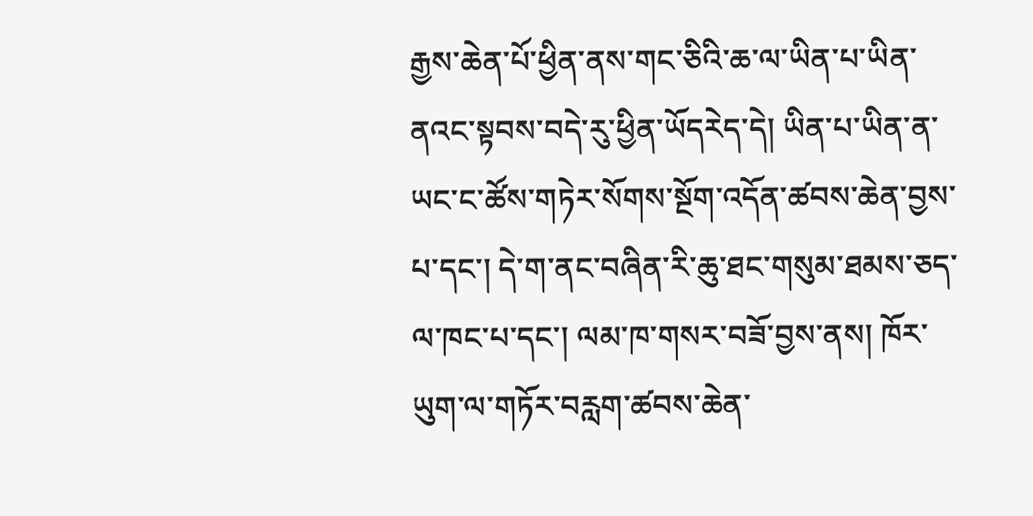རྒྱས་ཆེན་པོ་ཕྱིན་ནས་གང་ཅིའི་ཆ་ལ་ཡིན་པ་ཡིན་ནའང་སྟབས་བདེ་རུ་ཕྱིན་ཡོདརེད་དེ། ཡིན་པ་ཡིན་ན་ཡང་ང་ཚོས་གཏེར་སོགས་སྔོག་འདོན་ཚབས་ཆེན་བྱས་པ་དང་། དེ་ག་ནང་བཞིན་རི་ཆུ་ཐང་གསུམ་ཐམས་ཅད་ལ་ཁང་པ་དང་། ལམ་ཁ་གསར་བཟོ་བྱས་ནས། ཁོར་ཡུག་ལ་གཏོར་བརླག་ཚབས་ཆེན་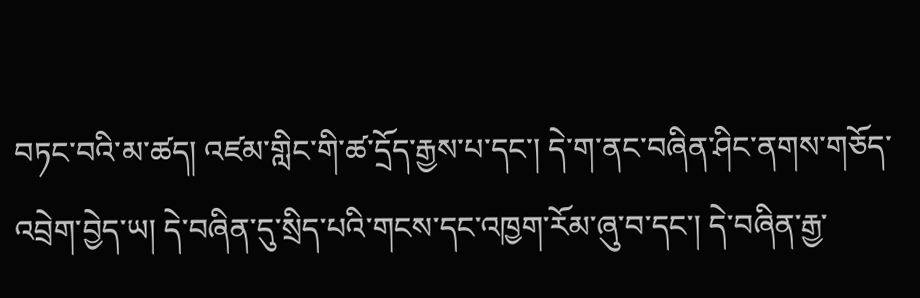བཏང་བའི་མ་ཚད། འཛམ་གླིང་གི་ཚ་དྲོད་རྒྱས་པ་དང་། དེ་ག་ནང་བཞིན་ཤིང་ནགས་གཅོད་འབྲེག་བྱེད་ཡ། དེ་བཞིན་དུ་སྲིད་པའི་གངས་དང་འཁྱག་རོམ་ཞུ་བ་དང་། དེ་བཞིན་རྒྱ་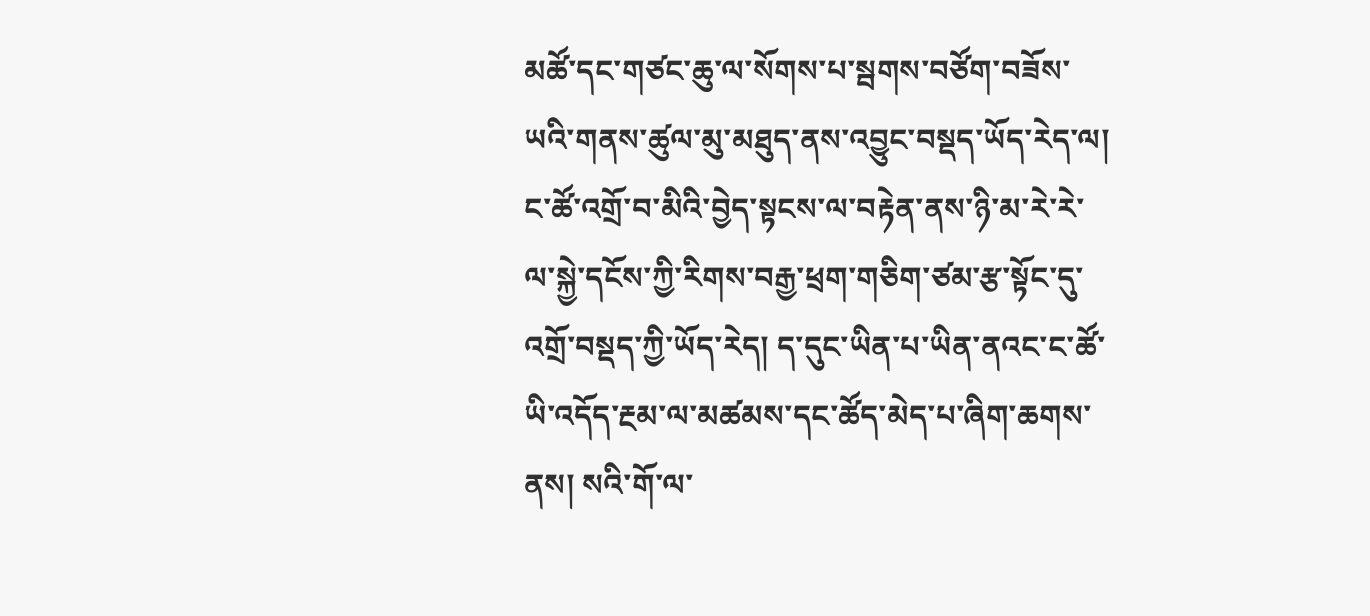མཚོ་དང་གཙང་ཆུ་ལ་སོགས་པ་སྦགས་བཙོག་བཟོས་ཡའི་གནས་ཚུལ་མུ་མཐུད་ནས་འབྱུང་བསྡད་ཡོད་རེད་ལ།
ང་ཚོ་འགྲོ་བ་མིའི་བྱེད་སྟངས་ལ་བརྟེན་ནས་ཉི་མ་རེ་རེ་ལ་སྐྱེ་དངོས་ཀྱི་རིགས་བརྒྱ་ཕྲག་གཅིག་ཙམ་རྩ་སྟོང་དུ་འགྲོ་བསྡད་ཀྱི་ཡོད་རེད། ད་དུང་ཡིན་པ་ཡིན་ནའང་ང་ཚོ་ཡི་འདོད་རྔམ་ལ་མཚམས་དང་ཚོད་མེད་པ་ཞིག་ཆགས་ནས། སའི་གོ་ལ་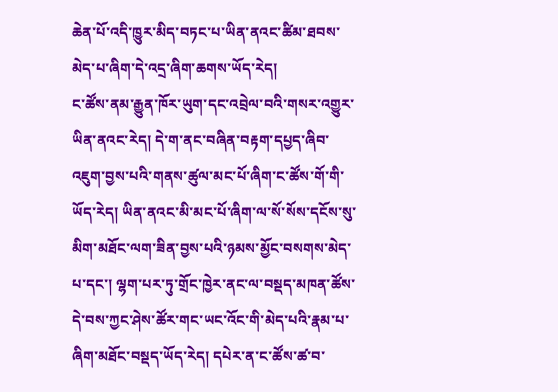ཆེན་པོ་འདི་ཁྱུར་མིད་བཏང་པ་ཡིན་ནའང་ཚིམ་ཐབས་མེད་པ་ཞིག་དེ་འདྲ་ཞིག་ཆགས་ཡོད་རེད།
ང་ཚོས་ནམ་རྒྱུན་ཁོར་ཡུག་དང་འབྲེལ་བའི་གསར་འགྱུར་ཡིན་ནའང་རེད། དེ་ག་ནང་བཞིན་བརྟག་དཔྱད་ཞིབ་འཇུག་བྱས་པའི་གནས་ཚུལ་མང་པོ་ཞིག་ང་ཚོས་གོ་གི་ཡོད་རེད། ཡིན་ནའང་མི་མང་པོ་ཞིག་ལ་སོ་སོས་དངོས་སུ་མིག་མཐོང་ལག་ཟིན་བྱས་པའི་ཉམས་མྱོང་བསགས་མེད་པ་དང་། ལྷག་པར་ཏུ་གྲོང་ཁྱེར་ནང་ལ་བསྡད་མཁན་ཚོས་དེ་བས་ཀྱང་ཤེས་ཚོར་གང་ཡང་འོང་གི་མེད་པའི་རྣམ་པ་ཞིག་མཐོང་བསྡད་ཡོད་རེད། དཔེར་ན་ང་ཚོས་ཚ་བ་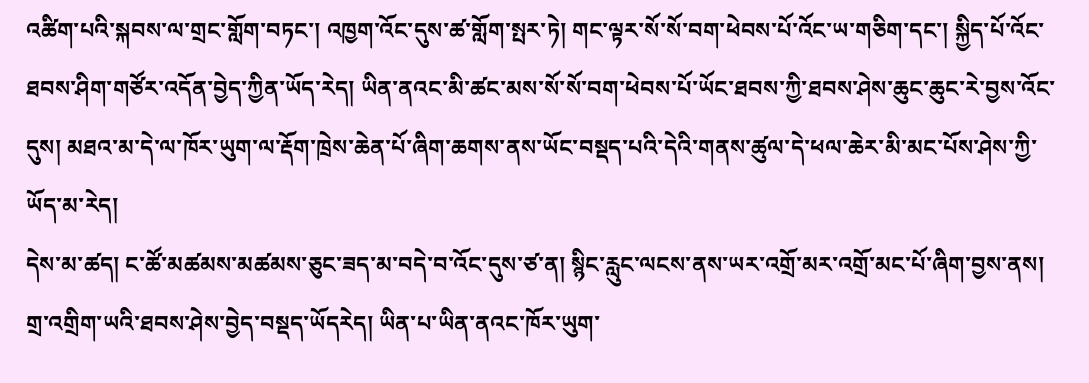འཚིག་པའི་སྐབས་ལ་གྲང་གློག་བཏང་། འཁྱག་འོང་དུས་ཚ་གློག་སྤར་ཏེ། གང་ལྟར་སོ་སོ་བག་ཕེབས་པོ་འོང་ཡ་གཅིག་དང་། སྐྱིད་པོ་འོང་ཐབས་ཤིག་གཙོར་འདོན་བྱེད་ཀྱིན་ཡོད་རེད། ཡིན་ནའང་མི་ཚང་མས་སོ་སོ་བག་ཕེབས་པོ་ཡོང་ཐབས་ཀྱི་ཐབས་ཤེས་ཆུང་ཆུང་རེ་བྱས་འོང་དུས། མཐའ་མ་དེ་ལ་ཁོར་ཡུག་ལ་རྡོག་ཁྲེས་ཆེན་པོ་ཞིག་ཆགས་ནས་ཡོང་བསྡད་པའི་དེའི་གནས་ཚུལ་དེ་ཕལ་ཆེར་མི་མང་པོས་ཤེས་ཀྱི་ཡོད་མ་རེད།
དེས་མ་ཚད། ང་ཚོ་མཚམས་མཚམས་ཅུང་ཟད་མ་བདེ་བ་འོང་དུས་ཙ་ན། སྙིང་རླུང་ལངས་ནས་ཡར་འགྲོ་མར་འགྲོ་མང་པོ་ཞིག་བྱས་ནས། གྲ་འགྲིག་ཡའི་ཐབས་ཤེས་བྱེད་བསྡད་ཡོདརེད། ཡིན་པ་ཡིན་ནའང་ཁོར་ཡུག་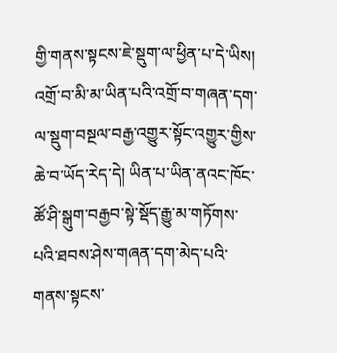གྱི་གནས་སྟངས་ཇེ་སྡུག་ལ་ཕྱིན་པ་དེ་ཡིས། འགྲོ་བ་མི་མ་ཡིན་པའི་འགྲོ་བ་གཞན་དག་ལ་སྡུག་བསྔལ་བརྒྱ་འགྱུར་སྟོང་འགྱུར་གྱིས་ཆེ་བ་ཡོད་རེད་དེ། ཡིན་པ་ཡིན་ནའང་ཁོང་ཚོ་ཤི་སྒུག་བརྒྱབ་སྟེ་སྡོད་རྒྱུ་མ་གཏོགས་པའི་ཐབས་ཤེས་གཞན་དག་མེད་པའི་གནས་སྟངས་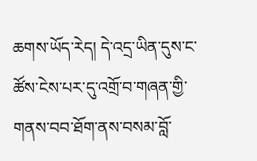ཆགས་ཡོད་རེད། དེ་འདྲ་ཡིན་དུས་ང་ཚོས་ངེས་པར་དུ་འགྲོ་བ་གཞན་གྱི་གནས་བབ་ཐོག་ནས་བསམ་བློ་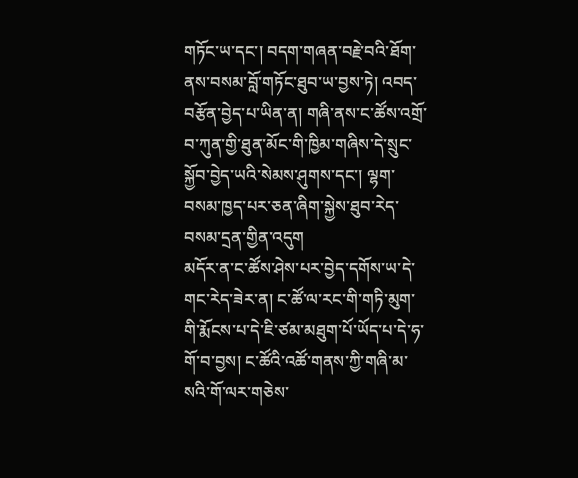གཏོང་ཡ་དང་། བདག་གཞན་བརྗེ་བའི་ཐོག་ནས་བསམ་བློ་གཏོང་ཐུབ་ཡ་བྱས་ཏེ། འབད་བརྩོན་བྱེད་པ་ཡིན་ན། གཞི་ནས་ང་ཚོས་འགྲོ་བ་ཀུན་གྱི་ཐུན་མོང་གི་ཁྱིམ་གཞིས་དེ་སྲུང་སྐྱོབ་བྱེད་ཡའི་སེམས་ཤུགས་དང་། ལྷག་བསམ་ཁྱད་པར་ཅན་ཞིག་སྐྱེས་ཐུབ་རེད་བསམ་དྲན་གྱིན་འདུག
མདོར་ན་ང་ཚོས་ཤེས་པར་བྱེད་དགོས་ཡ་དེ་གང་རེད་ཟེར་ན། ང་ཚོ་ལ་རང་གི་གཏི་མུག་གི་རྨོངས་པ་དེ་ཇི་ཙམ་མཐུག་པོ་ཡོད་པ་དེ་ཧ་གོ་བ་བྱས། ང་ཚོའི་འཚོ་གནས་ཀྱི་གཞི་མ་སའི་གོ་ལར་གཅེས་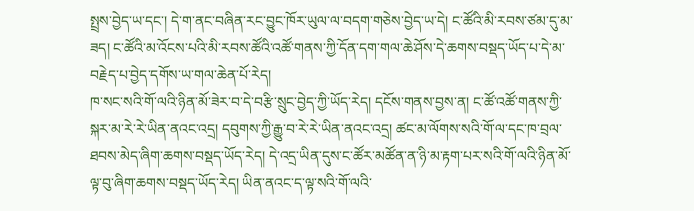སྤྲས་བྱེད་ཡ་དང་། དེ་ག་ནང་བཞིན་རང་བྱུང་ཁོར་ཡུལ་ལ་བདག་གཅེས་བྱེད་ཡ་དེ། ང་ཚོའི་མི་རབས་ཙམ་དུ་མ་ཟད། ང་ཚོའི་མ་འོངས་པའི་མི་རབས་ཚོའི་འཚོ་གནས་ཀྱི་དོན་དག་གལ་ཆེ་ཤོས་དེ་ཆགས་བསྡད་ཡོད་པ་དེ་མ་བརྗེད་པ་བྱེད་དགོས་ཡ་གལ་ཆེན་པོ་རེད།
ཁ་སང་སའི་གོ་ལའི་ཉིན་མོ་ཟེར་བ་དེ་བརྩི་སྲུང་བྱེད་ཀྱི་ཡོད་རེད། དངོས་གནས་བྱས་ན། ང་ཚོ་འཚོ་གནས་ཀྱི་སྐར་མ་རེ་རེ་ཡིན་ནའང་འདྲ། དབུགས་ཀྱི་རྒྱུ་བ་རེ་རེ་ཡིན་ནའང་འདྲ། ཚང་མ་ལོགས་སའི་གོ་ལ་དང་ཁ་བྲལ་ཐབས་མེད་ཞིག་ཆགས་བསྡད་ཡོད་རེད། དེ་འདྲ་ཡིན་དུས་ང་ཚོར་མཚོན་ན་ཉི་མ་རྟག་པར་སའི་གོ་ལའི་ཉིན་མོ་ལྟ་བུ་ཞིག་ཆགས་བསྡད་ཡོད་རེད། ཡིན་ནའང་ད་ལྟ་སའི་གོ་ལའི་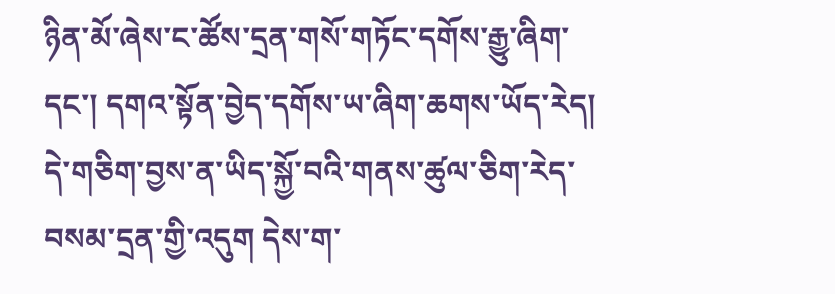ཉིན་མོ་ཞེས་ང་ཚོས་དྲན་གསོ་གཏོང་དགོས་རྒྱུ་ཞིག་དང་། དགའ་སྟོན་བྱེད་དགོས་ཡ་ཞིག་ཆགས་ཡོད་རེད། དེ་གཅིག་བྱས་ན་ཡིད་སྐྱོ་བའི་གནས་ཚུལ་ཅིག་རེད་བསམ་དྲན་གྱི་འདུག དེས་ག་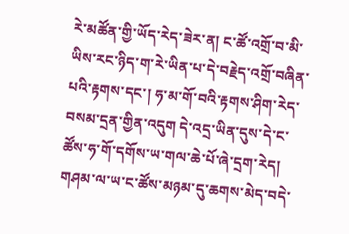རེ་མཚོན་གྱི་ཡོད་རེད་ཟེར་ན། ང་ཚོ་འགྲོ་བ་མི་ཡིས་རང་ཉིད་ག་རེ་ཡིན་པ་དེ་བརྗེད་འགྲོ་བཞིན་པའི་རྟགས་དང་། ཧ་མ་གོ་བའི་རྟགས་ཤིག་རེད་བསམ་དྲན་གྱིན་འདུག དེ་འདྲ་ཡིན་དུས་དེ་ང་ཚོས་ཧ་གོ་དགོས་ཡ་གལ་ཆེ་པོ་ཞེ་དྲག་རེད།
གཤམ་ལ་ཡ་ང་ཚོས་མཉམ་དུ་ཆགས་མེད་བདེ་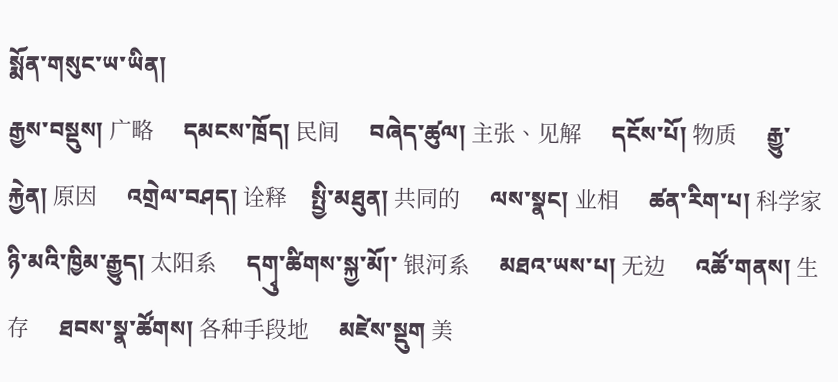སྨོན་གསུང་ཡ་ཡིན།
རྒྱས་བསྡུས། 广略     དམངས་ཁྲོད། 民间     བཞེད་ཚུལ། 主张、见解     དངོས་པོ། 物质     རྒྱུ་རྐྱེན། 原因     འགྲེལ་བཤད། 诠释    སྤྱི་མཐུན། 共同的     ལས་སྣང། 业相     ཚན་རིག་པ། 科学家     ཉི་མའི་ཁྱིམ་རྒྱུད། 太阳系     དགྭུ་ཚིགས་སྐྱ་མོ།་ 银河系     མཐའ་ཡས་པ། 无边     འཚོ་གནས། 生存     ཐབས་སྣ་ཚོགས། 各种手段地     མཛེས་སྡུག 美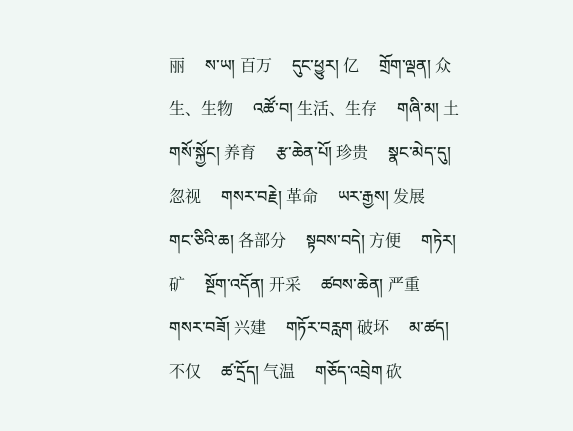丽     ས་ཡ། 百万     དུང་ཕྱུར། 亿     གྲོག་ལྡན། 众生、生物     འཚོ་བ། 生活、生存     གཞི་མ། 土     གསོ་སྐྱོང། 养育     རྩ་ཆེན་པོ། 珍贵     སྣང་མེད་དུ། 忽视     གསར་བརྗེ། 革命     ཡར་རྒྱས། 发展     གང་ཅིའི་ཆ། 各部分     སྟབས་བདེ། 方便     གཏེར། 矿     སྔོག་འདོན། 开采     ཚབས་ཆེན། 严重     གསར་བཟོ། 兴建     གཏོར་བརླག 破坏     མ་ཚད། 不仅     ཚ་དྲོད། 气温     གཅོད་འབྲེག 砍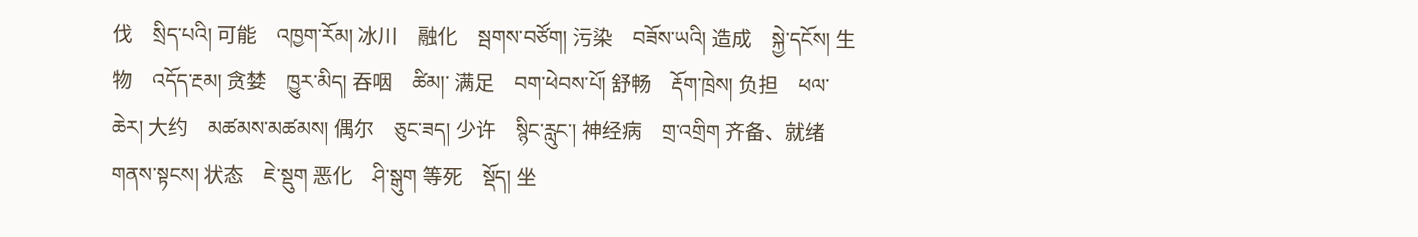伐     སྲིད་པའི། 可能     འཁྱག་རོམ། 冰川     融化     སྦགས་བཙོག། 污染     བཟོས་ཡའི། 造成     སྐྱེ་དངོས། 生物     འདོད་རྔམ། 贪婪     ཁྱུར་མིད། 吞咽     ཚིམ།་ 满足     བག་ཕེབས་པོ། 舒畅     རྡོག་ཁྲེས། 负担     ཕལ་ཆེར། 大约     མཚམས་མཚམས། 偶尔     ཅུང་ཟད། 少许     སྙིང་རླུང་། 神经病     གྲ་འགྲིག 齐备、就绪     གནས་སྟངས། 状态     ཇེ་སྡུག 恶化     ཤི་སྒུག 等死     སྡོད། 坐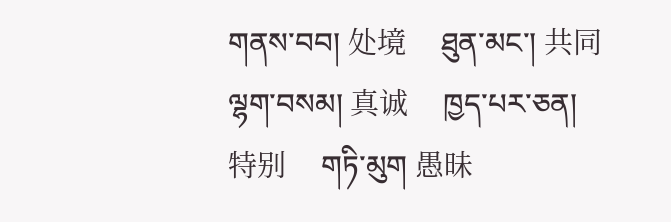གནས་བབ། 处境     ཐུན་མང་། 共同     ལྷག་བསམ། 真诚     ཁྱད་པར་ཅན། 特别     གཏི་མུག 愚昧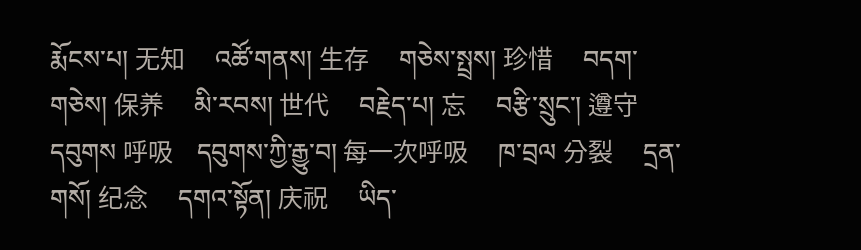རྨོངས་པ། 无知     འཚོ་གནས། 生存     གཅེས་སྤྲས། 珍惜     བདག་གཅེས། 保养     མི་རབས། 世代     བརྗེད་པ། 忘     བརྩི་སྲུང་། 遵守     དབུགས 呼吸    དབུགས་ཀྱི་རྒྱུ་བ། 每一次呼吸     ཁ་བྲལ 分裂     དྲན་གསོ། 纪念     དགའ་སྟོན། 庆祝     ཡིད་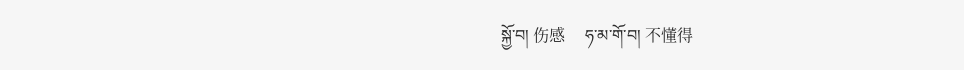སྐྱོ་བ། 伤感     ཧ་མ་གོ་བ། 不懂得